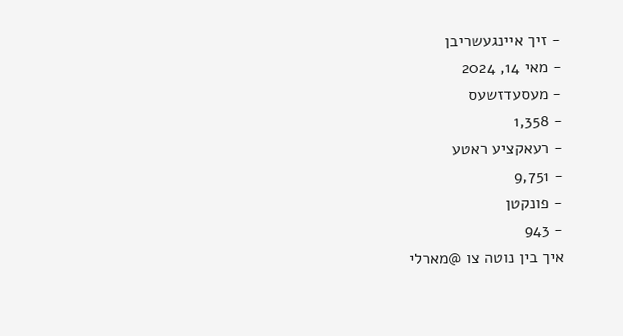- זיך איינגעשריבן
- מאי 14, 2024
- מעסעדזשעס
- 1,358
- רעאקציע ראטע
- 9,751
- פונקטן
- 943
איך בין נוטה צו @מארלי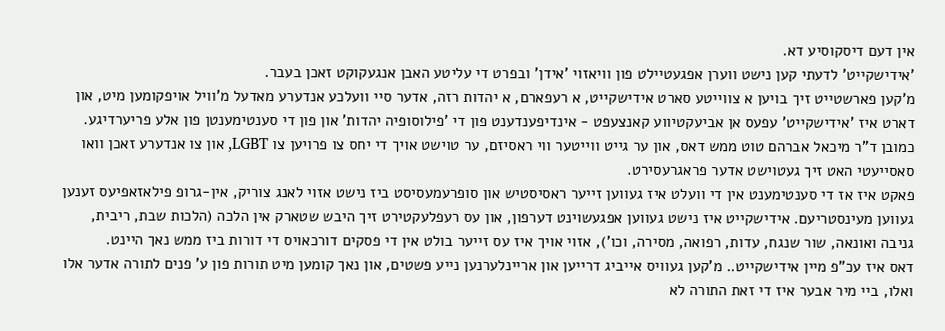אין דעם דיסקוסיע דא.
'אידישקייט' לדעתי קען נישט ווערן אפגעטיילט פון וויאזוי 'אידן' ובפרט די עליטע האבן אנגעקוקט זאכן בעבר.
מ'קען פארשטייט זיך בויען א צווייטע סארט אידישקייט, א רעפארם, א יהדות רזה, אדער סיי וועלכע אנדערע מאדעל מ'וויל אויפקומען מיט, און דארט איז 'אידישקייט' עפעס אן אביעקטיווע קאנצעפט - אינדיפענדענט פון די 'פילוסופיה יהדות' און פון די סענטימענטן פון אלע פריערדיגע. כמובן ד"ר מיכאל אברהם טוט ממש דאס, און ער גייט ווייטער ווי ראסיזם, ער טוישט אויך די יחס צו פרויען צו LGBT, און צו אנדערע זאכן וואו סאסייעטי האט זיך געטוישט אדער פראגרעסירט.
פאקט איז אז די סענטימענט אין די וועלט איז געווען זייער ראסיסטיש און סופרעמעסיסט ביז נישט אזוי לאנג צוריק, אין-גרופ פילאזאפיעס זענען געווען מעינסטריעם. אידישקייט איז נישט געווען אפגעשוינט דערפון, און עס רעפלעקטירט זיך היבש שטארק אין הלכה (הלכות שבת, ריבית, גניבה ואונאה, שור שנגח, עדות, רפואה, מסירה, וכו'), אזוי אויך איז עס זייער בולט אין די פסקים דורכאויס די דורות ביז ממש נאך היינט.
דאס איז עכ"פ מיין אידישקייט.. מ'קען געוויס אייביג דרייען און אריינלערנען נייע פשטים, און נאך קומען מיט תורות פון ע' פנים לתורה אדער אלו ואלו, ביי מיר אבער איז די זאת התורה לא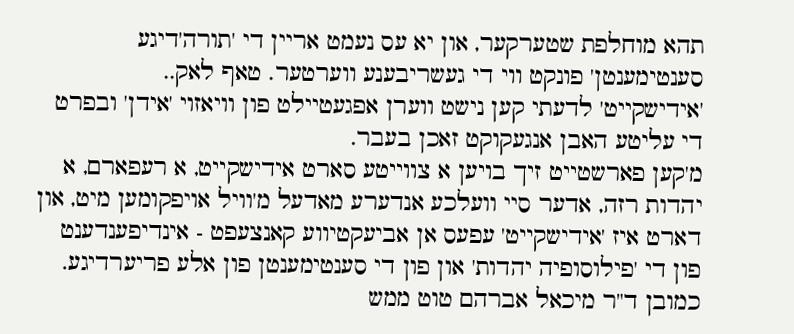תהא מוחלפת שטערקער, און יא עס נעמט אריין די 'תורה'דיגע סענטימענטן' פונקט ווי די געשריבענע ווערטער. טאף לאק..
'אידישקייט' לדעתי קען נישט ווערן אפגעטיילט פון וויאזוי 'אידן' ובפרט די עליטע האבן אנגעקוקט זאכן בעבר.
מ'קען פארשטייט זיך בויען א צווייטע סארט אידישקייט, א רעפארם, א יהדות רזה, אדער סיי וועלכע אנדערע מאדעל מ'וויל אויפקומען מיט, און דארט איז 'אידישקייט' עפעס אן אביעקטיווע קאנצעפט - אינדיפענדענט פון די 'פילוסופיה יהדות' און פון די סענטימענטן פון אלע פריערדיגע. כמובן ד"ר מיכאל אברהם טוט ממש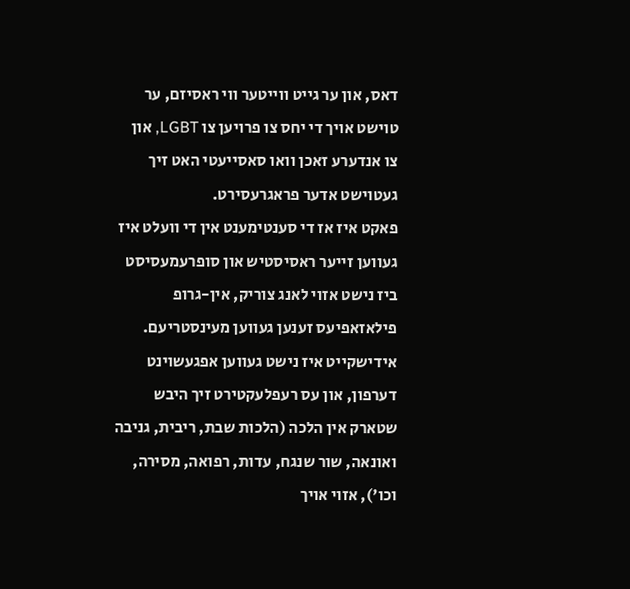דאס, און ער גייט ווייטער ווי ראסיזם, ער טוישט אויך די יחס צו פרויען צו LGBT, און צו אנדערע זאכן וואו סאסייעטי האט זיך געטוישט אדער פראגרעסירט.
פאקט איז אז די סענטימענט אין די וועלט איז געווען זייער ראסיסטיש און סופרעמעסיסט ביז נישט אזוי לאנג צוריק, אין-גרופ פילאזאפיעס זענען געווען מעינסטריעם. אידישקייט איז נישט געווען אפגעשוינט דערפון, און עס רעפלעקטירט זיך היבש שטארק אין הלכה (הלכות שבת, ריבית, גניבה ואונאה, שור שנגח, עדות, רפואה, מסירה, וכו'), אזוי אויך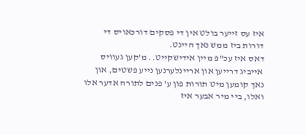איז עס זייער בולט אין די פסקים דורכאויס די דורות ביז ממש נאך היינט.
דאס איז עכ"פ מיין אידישקייט.. מ'קען געוויס אייביג דרייען און אריינלערנען נייע פשטים, און נאך קומען מיט תורות פון ע' פנים לתורה אדער אלו ואלו, ביי מיר אבער איז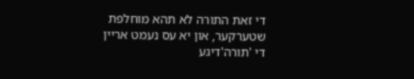די זאת התורה לא תהא מוחלפת שטערקער, און יא עס נעמט אריין די 'תורה'דיגע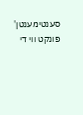סענטימענטן' פונקט ווי די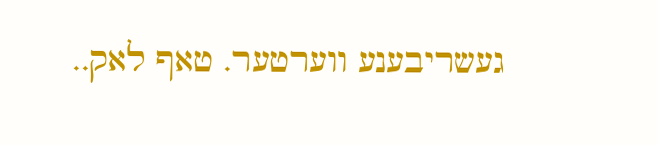געשריבענע ווערטער. טאף לאק..